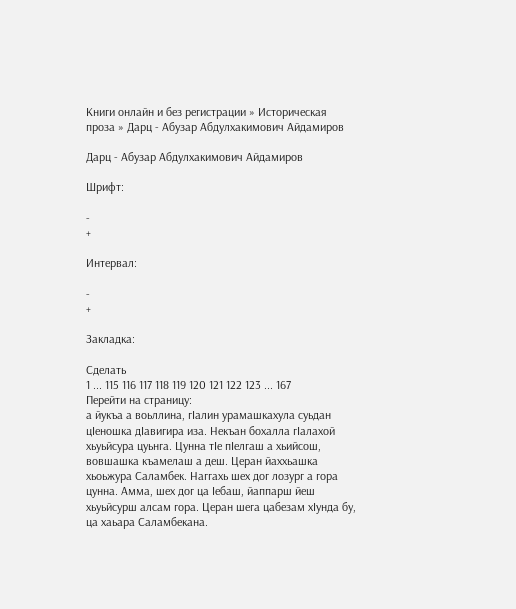Книги онлайн и без регистрации » Историческая проза » Дарц - Абузар Абдулхакимович Айдамиров

Дарц - Абузар Абдулхакимович Айдамиров

Шрифт:

-
+

Интервал:

-
+

Закладка:

Сделать
1 ... 115 116 117 118 119 120 121 122 123 ... 167
Перейти на страницу:
а йукъа а воьллина, гIалин урамашкахула суьдан цIеношка дIавигира иза. Некъан бохалла гIалахой хьуьйсура цуьнга. Цунна тIе пIелгаш а хьийсош, вовшашка къамелаш а деш. Церан йаххьашка хьоьжура Саламбек. Наггахь шех дог лозург а гора цунна. Амма, шех дог ца Iебаш, йаппарш йеш хьуьйсурш алсам гора. Церан шега цабезам хIунда бу, ца хаьара Саламбекана.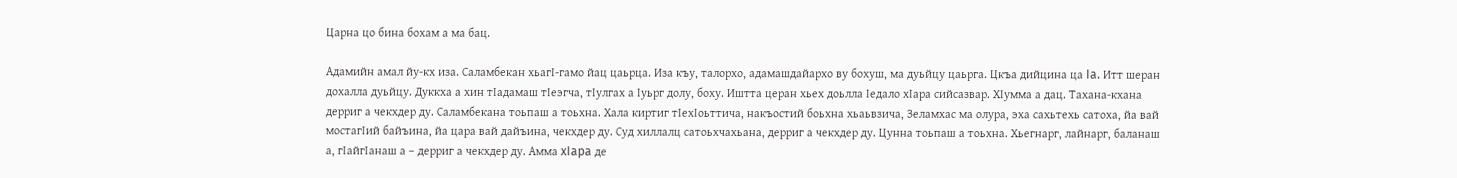Царна цо бина бохам а ма бац.

Адамийн амал йу-кх иза. Саламбекан хьагI-гамо йац цаьрца. Иза къу, талорхо, адамашдайархо ву бохуш, ма дуьйцу цаьрга. Цкъа дийцина ца Ia. Итт шеран дохалла дуьйцу. Дуккха а хин тIадамаш тIеэгча, тIулгах а Iуьрг долу, боху. Иштта церан хьех доьлла Iедало хIара сийсазвар. ХIумма а дац. Тахана-кхана дерриг а чекхдер ду. Саламбекана тоьпаш а тoьxнa. Хала киртиг тIехIоьттича, накъостий боьхна хьаьвзича, Зеламхас ма олура, эха сахьтехь сатоха, йа вай мостагIий байъина, йа цара вай дайъина, чекхдер ду. Суд хиллалц сатоьхчахьана, дерриг а чекхдер ду. Цунна тоьпаш а тоьхна. Хьегнарг, лайнарг, баланаш а, гIайгIанаш а – дерриг а чекхдер ду. Амма xIapa де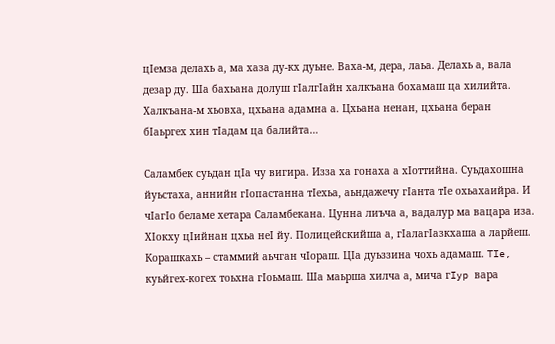цIемза делахь а, ма хаза ду-кх дуьне. Ваха-м, дера, лаьа. Делахь а, вала дезар ду. Ша бахьана долуш гIалгIайн халкъана бохамаш ца хилийта. Халкъана-м хьовха, цхьана адамна а. Цхьана ненан, цхьана беран бIаьргех хин тIадам ца балийта…

Саламбек суьдан цIа чу вигира. Изза ха гонаха а хIоттийна. Суьдахошна йуьстаха, аннийн гIопастанна тIехьа, аьндажечу гIанта тIе охьахаийра. И чIагIо беламе хетара Саламбекана. Цунна лиъча а, вадалур ма вацара иза. ХIокху цIийнан цхьа неI йу. Полицейскийша а, гIалагIазкхаша а ларйеш. Корашкахь – стаммий аьчган чIораш. ЦIа дуьззина чохь адамаш. TIe, куьйгех-когех тоьхна гIоьмаш. Ша маьрша хилча а, мича гIyp вара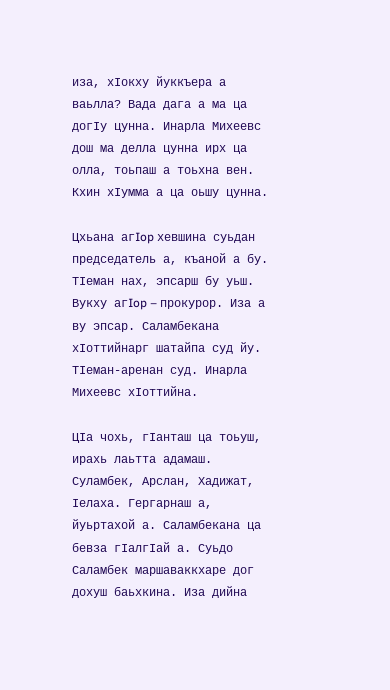иза, хIокху йуккъера а ваьлла? Вада дага а ма ца догIу цунна. Инарла Михеевс дош ма делла цунна ирх ца олла, тоьпаш а тoьxнa вен. Кхин хIумма а ца оьшу цунна.

Цхьана aгIop хевшина суьдан председатель а, къаной а бу. ТIеман нах, эпсарш бу уьш. Вукху aгIop – прокурор. Иза а ву эпсар. Саламбекана хIоттийнарг шатайпа суд йу. ТIеман-аренан суд. Инарла Михеевс хIоттийна.

ЦIа чохь, гIанташ ца тоьуш, ирахь лаьтта адамаш. Суламбек, Арслан, Хадижат, Iелаха. Гергарнаш а, йуьртахой а. Саламбекана ца бевза гIалгIай а. Суьдо Саламбек маршаваккхаре дог дохуш баьхкина. Иза дийна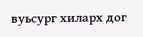вуьсург хиларх дог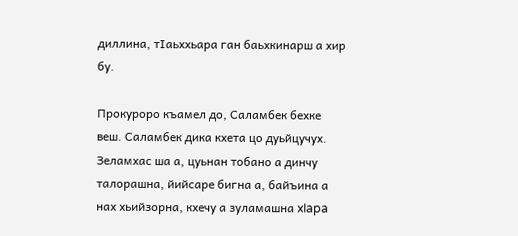диллина, тIаьххьара ган баьхкинарш а хир бу.

Прокуроро къамел до, Саламбек бехке веш. Саламбек дика кхета цо дуьйцучух. Зеламхас ша а, цуьнан тобано а динчу талорашна, йийсаре бигна а, байъина а нах хьийзорна, кхечу а зуламашна xIapa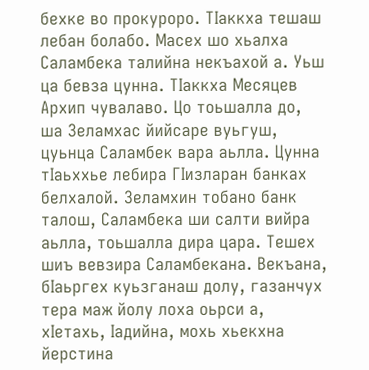бехке во прокуроро. ТIаккха тешаш лебан болабо. Масех шо хьалха Саламбека талийна некъахой а. Уьш ца бевза цунна. ТIаккха Месяцев Архип чувалаво. Цо тоьшалла до, ша Зеламхас йийсаре вуьгуш, цуьнца Саламбек вара аьлла. Цунна тIаьххье лебира ГIизларан банках белхалой. Зеламхин тобано банк талош, Саламбека ши салти вийра аьлла, тоьшалла дира цара. Тешех шиъ вевзира Саламбекана. Векъана, бIаьргех куьзганаш долу, газанчух тера маж йолу лоха оьрси а, хIетахь, Iадийна, мохь хьекхна йерстина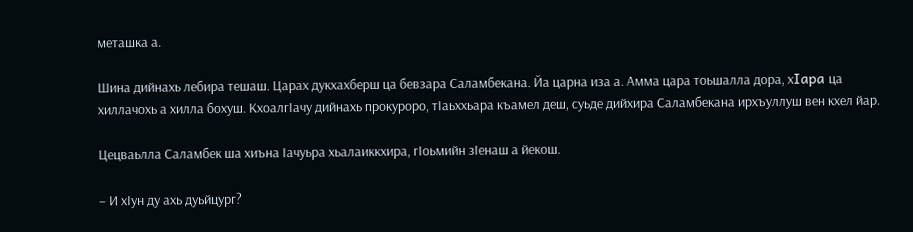меташка а.

Шина дийнахь лебира тешаш. Царах дукхахберш ца бевзара Саламбекана. Йа царна иза а. Aмма цара тоьшалла дора, хIapa ца хиллачохь а хилла бохуш. КхоалгIачу дийнахь прокуроро, тIаьххьара къамел деш, суьде дийхира Саламбекана ирхъуллуш вен кхел йар.

Цецваьлла Саламбек ша хиъна Iачуьра хьалаиккхира, гIоьмийн зIенаш а йекош.

– И хIун ду ахь дуьйцург?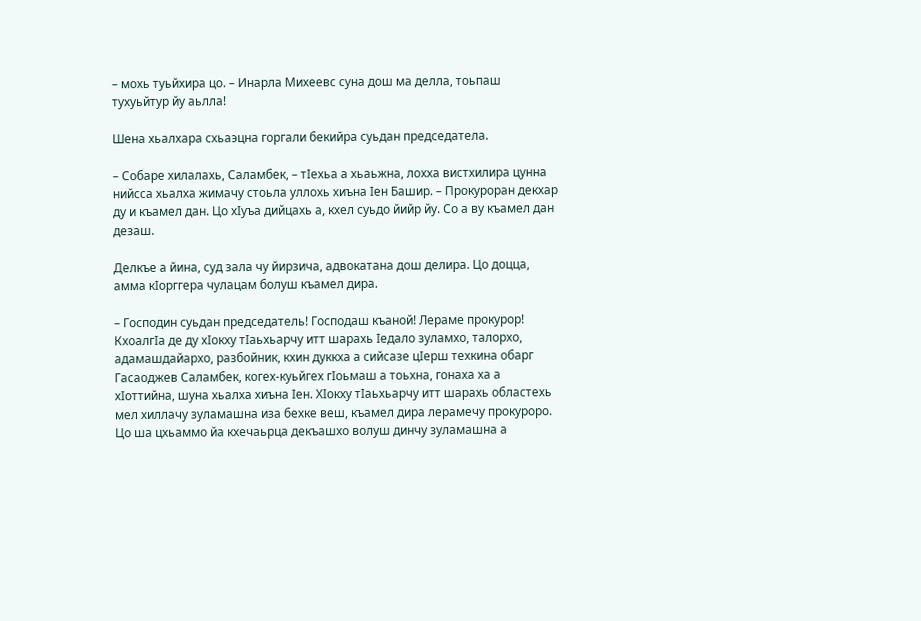– мохь туьйхира цо. – Инарла Михеевс суна дош ма делла, тоьпаш тухуьйтур йу аьлла!

Шена хьалхара схьаэцна горгали бекийра суьдан председатела.

– Собаре хилалахь, Саламбек, – тIехьа а хьаьжна, лохха вистхилира цунна нийсса хьалха жимачу стоьла уллохь хиъна Iен Башир. – Прокуроран декхар ду и къамел дан. Цо хIуъа дийцахь а, кхел суьдо йийр йу. Со а ву къамел дан дезаш.

Делкъе а йина, суд зала чу йирзича, адвокатана дош делира. Цо доцца, амма кIорггера чулацам болуш къамел дира.

– Господин суьдан председатель! Господаш къаной! Лераме прокурор! КхоалгIа де ду хIокху тIаьхьарчу итт шарахь Iедало зуламхо, талорхо, адамашдайархо, разбойник, кхин дуккха а сийсазе цIерш техкина обарг Гасаоджев Саламбек, когех-куьйгех гIоьмаш а тоьхна, гонаха ха а хIоттийна, шуна хьалха хиъна Iен. ХIокху тIаьхьарчу итт шарахь областехь мел хиллачу зуламашна иза бехке веш, къамел дира лерамечу прокуроро. Цо ша цхьаммо йа кхечаьрца декъашхо волуш динчу зуламашна а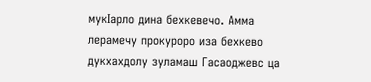мукIарло дина бехкевечо. Амма лерамечу прокуроро иза бехкево дукхахдолу зуламаш Гасаоджевс ца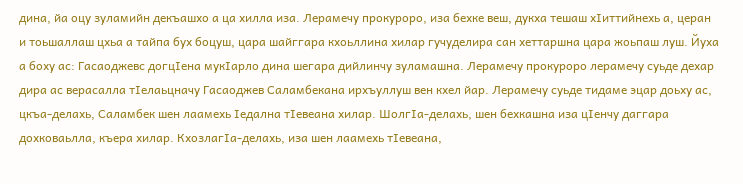дина, йа оцу зуламийн декъашхо а ца хилла иза. Лерамечу прокуроро, иза бехке веш, дукха тешаш хIиттийнехь а, церан и тоьшаллаш цхьа а тайпа бух боцуш, цара шайггара кхоьллина хилар гучуделира сан хеттаршна цара жоьпаш луш. Йуха а боху ас: Гасаоджевс догцIена мукIарло дина шегара дийлинчу зуламашна. Лерамечу прокуроро лерамечу суьде дехар дира ас верасалла тIелаьцначу Гасаоджев Саламбекана ирхъуллуш вен кхел йар. Лерамечу суьде тидаме эцар доьху ас, цкъа-делахь, Саламбек шен лаамехь Iедална тIевеана хилар. ШолгIа-делахь, шен бехкашна иза цIенчу даггара дохковаьлла, къера хилар. КхозлагIа-делахь, иза шен лаамехь тIевеана,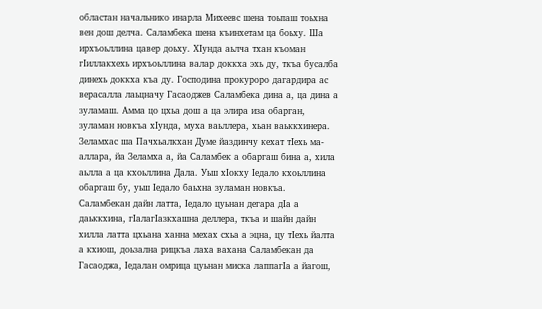областан начальнико инарла Михеевс шена тоьпаш тоьхна вен дош делча. Саламбека шена къинхетам ца боьху. Ша ирхъоьллина цавер доьху. ХIунда аьлча тхан къоман гIиллакхехь ирхъоьллина валар доккха эхь ду, ткъа бусалба динехь доккха къа ду. Господина прокуроро дагардира ас верасалла лаьцначу Гасаоджев Саламбека дина а, ца дина а зуламаш. Амма цо цхьа дош а ца элира иза обарган, зуламан новкъа хIунда, муха ваьллера, хьан ваьккхинера. Зеламхас ша Пачхьалкхан Думе йаздинчу кехат тIехь ма-аллара, йа Зеламха а, йа Саламбек а обаргаш бина а, хила аьлла а ца кхоьллина Дала. Уьш хIокху Iедало кхоьллина обаргаш бу, уьш Iедало баьхна зуламан новкъа. Саламбекан дайн латта, Iедало цуьнан дегара дIа а даьккхина, гIалагIазкхашна деллера, ткъа и шайн дайн хилла латта цхьана ханна мехах схьа а эцна, цу тIехь йалта а кхиош, доьзална рицкъа лаха вахана Саламбекан да Гасаоджа, Iедалан омрица цуьнан миска лаппагIа а йагош,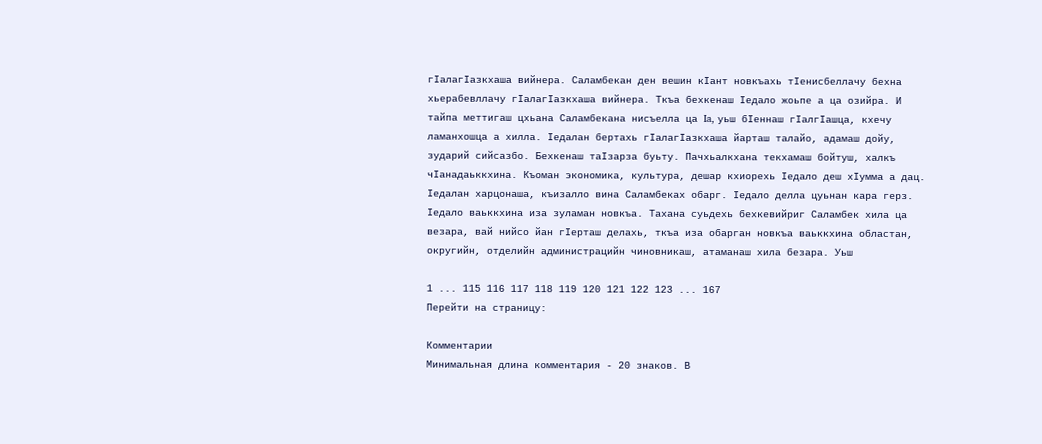гIалагIазкхаша вийнера. Саламбекан ден вешин кIант новкъахь тIенисбеллачу бехна хьерабевллачу гIалагIазкхаша вийнера. Ткъа бехкенаш Iедало жоьпе а ца озийра. И тайпа меттигаш цхьана Саламбекана нисъелла ца Ia, уьш бIеннаш гIалгIашца, кхечу ламанхошца а хилла. Iедалан бертахь гIалагIазкхаша йарташ талайо, адамаш дойу, зударий сийсазбо. Бехкенаш таIзарза буьту. Пачхьалкхана текхамаш бойтуш, халкъ чIанадаьккхина. Къоман экономика, культура, дешар кхиорехь Iедало деш хIумма а дац. Iедалан харцонаша, къизалло вина Саламбеках обарг. Iедало делла цуьнан кара герз. Iедало ваьккхина иза зуламан новкъа. Тахана суьдехь бехкевийриг Саламбек хила ца везара, вай нийсо йан гIерташ делахь, ткъа иза обарган новкъа ваьккхина областан, округийн, отделийн администрацийн чиновникаш, атаманаш хила безара. Уьш

1 ... 115 116 117 118 119 120 121 122 123 ... 167
Перейти на страницу:

Комментарии
Минимальная длина комментария - 20 знаков. В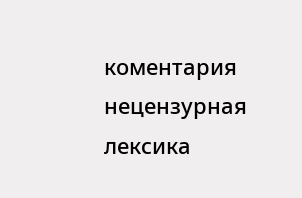коментария нецензурная лексика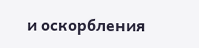и оскорбления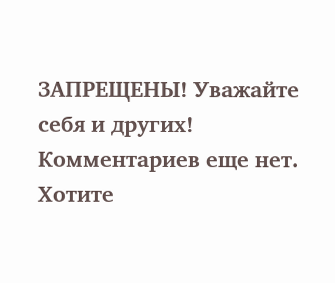ЗАПРЕЩЕНЫ! Уважайте себя и других!
Комментариев еще нет. Хотите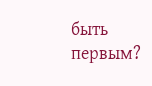быть первым?